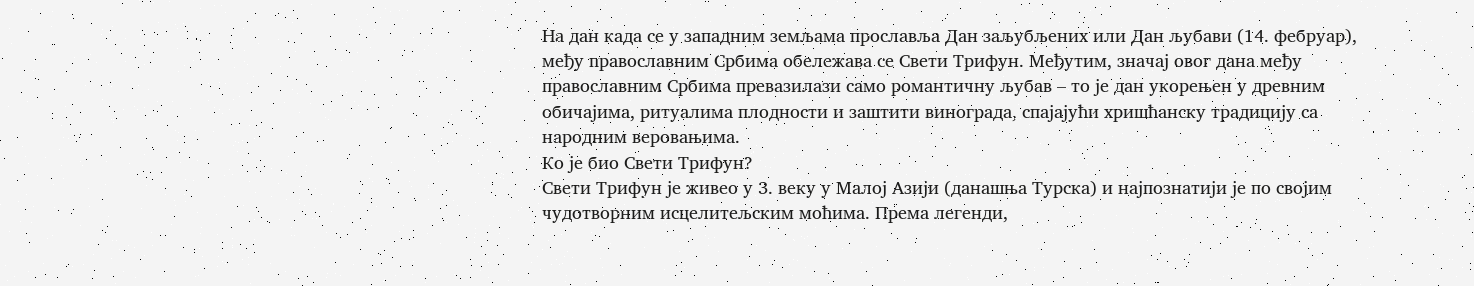На дан када се у западним земљама прославља Дан заљубљених или Дан љубави (14. фебруар), међу православним Србима обележава се Свети Трифун. Међутим, значај овог дана међу православним Србима превазилази само романтичну љубав – то је дан укорењен у древним обичајима, ритуалима плодности и заштити винограда, спајајући хришћанску традицију са народним веровањима.
Ко је био Свети Трифун?
Свети Трифун је живео у 3. веку у Малој Азији (данашња Турска) и најпознатији је по својим чудотворним исцелитељским моћима. Према легенди,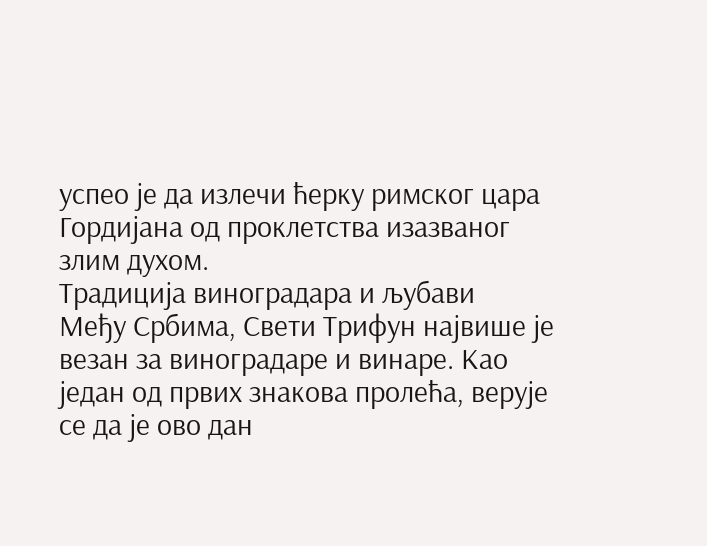успео је да излечи ћерку римског цара Гордијана од проклетства изазваног злим духом.
Традиција виноградара и љубави
Међу Србима, Свети Трифун највише је везан за виноградаре и винаре. Као један од првих знакова пролећа, верује се да је ово дан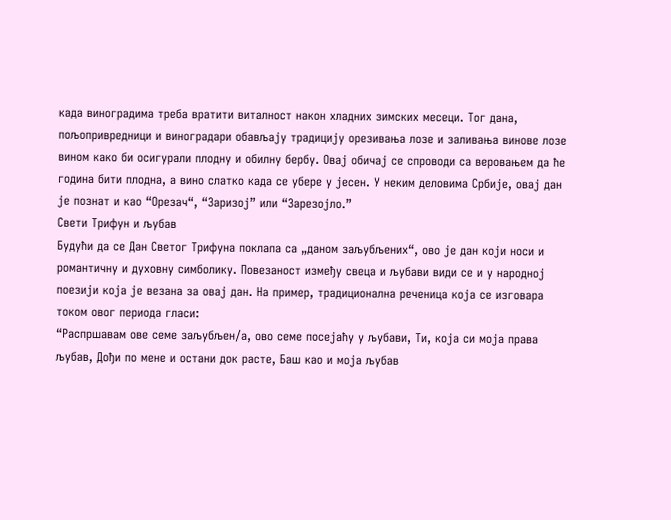када виноградима треба вратити виталност након хладних зимских месеци. Тог дана, пољопривредници и виноградари обављају традицију орезивања лозе и заливања винове лозе вином како би осигурали плодну и обилну бербу. Овај обичај се спроводи са веровањем да ће година бити плодна, а вино слатко када се убере у јесен. У неким деловима Србије, овај дан је познат и као “Орезач“, “Заризој” или “Зарезојло.”
Свети Трифун и љубав
Будући да се Дан Светог Трифуна поклапа са „даном заљубљених“, ово је дан који носи и романтичну и духовну симболику. Повезаност између свеца и љубави види се и у народној поезији која је везана за овај дан. На пример, традиционална реченица која се изговара током овог периода гласи:
“Распршавам ове семе заљубљен/а, ово семе посејаћу у љубави, Ти, која си моја права љубав, Дођи по мене и остани док расте, Баш као и моја љубав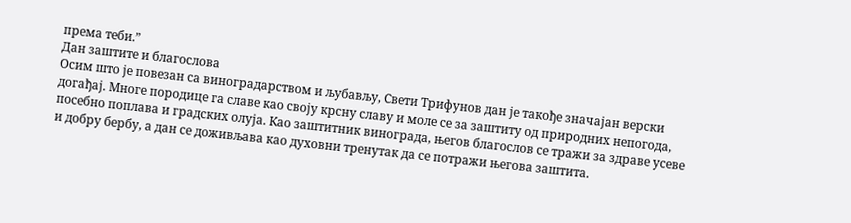према теби.”
Дан заштите и благослова
Осим што је повезан са виноградарством и љубављу, Свети Трифунов дан је такође значајан верски догађај. Многе породице га славе као своју крсну славу и моле се за заштиту од природних непогода, посебно поплава и градских олуја. Као заштитник винограда, његов благослов се тражи за здраве усеве и добру бербу, а дан се доживљава као духовни тренутак да се потражи његова заштита.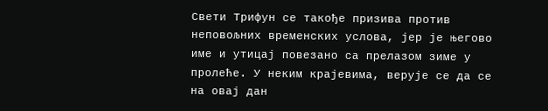Свети Трифун се такође призива против неповољних временских услова, јер је његово име и утицај повезано са прелазом зиме у пролеће. У неким крајевима, верује се да се на овај дан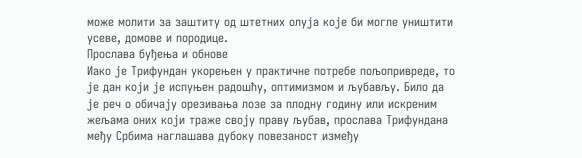може молити за заштиту од штетних олуја које би могле уништити усеве, домове и породице.
Прослава буђења и обнове
Иако је Трифундан укорењен у практичне потребе пољопривреде, то је дан који је испуњен радошћу, оптимизмом и љубављу. Било да је реч о обичају орезивања лозе за плодну годину или искреним жељама оних који траже своју праву љубав, прослава Трифундана међу Србима наглашава дубоку повезаност између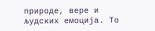природе, вере и људских емоција. То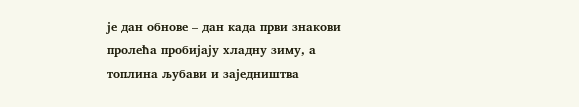је дан обнове – дан када први знакови пролећа пробијају хладну зиму, а топлина љубави и заједништва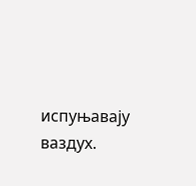испуњавају ваздух.